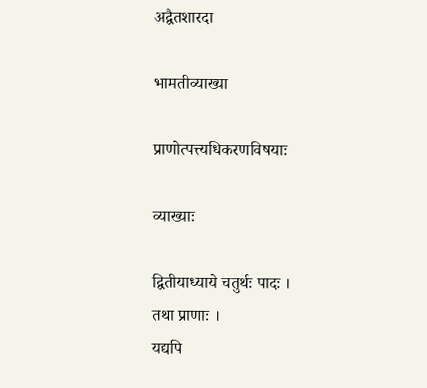अद्वैतशारदा

भामतीव्याख्या

प्राणोत्पत्त्यधिकरणविषयाः

व्याख्याः

द्वितीयाध्याये चतुर्थः पादः ।
तथा प्राणाः ।
यद्यपि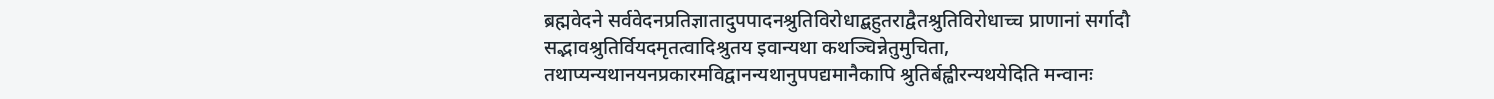ब्रह्मवेदने सर्ववेदनप्रतिज्ञातादुपपादनश्रुतिविरोधाद्बहुतराद्वैतश्रुतिविरोधाच्च प्राणानां सर्गादौ सद्भावश्रुतिर्वियदमृतत्वादिश्रुतय इवान्यथा कथञ्चिन्नेतुमुचिता, तथाप्यन्यथानयनप्रकारमविद्वानन्यथानुपपद्यमानैकापि श्रुतिर्बह्वीरन्यथयेदिति मन्वानः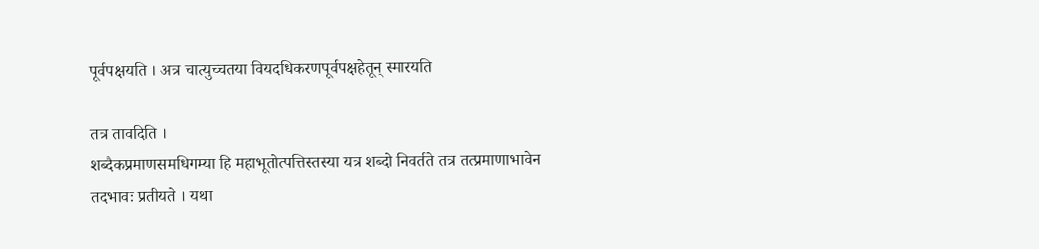पूर्वपक्षयति । अत्र चात्युच्चतया वियदधिकरणपूर्वपक्षहेतून् स्मारयति

तत्र तावदिति ।
शब्दैकप्रमाणसमधिगम्या हि महाभूतोत्पत्तिस्तस्या यत्र शब्दो निवर्तते तत्र तत्प्रमाणाभावेन तदभावः प्रतीयते । यथा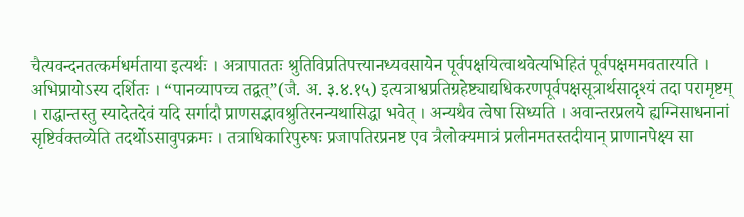चैत्यवन्दनतत्कर्मधर्मताया इत्यर्थः । अत्रापाततः श्रुतिविप्रतिपत्त्यानध्यवसायेन पूर्वपक्षयित्वाथवेत्यभिहितं पूर्वपक्षममवतारयति । अभिप्रायोऽस्य दर्शितः । “पानव्यापच्च तद्वत्”(जै. अ. ३.४.१५) इत्यत्राश्वप्रतिग्रहेष्ट्याद्यधिकरणपूर्वपक्षसूत्रार्थसादृश्यं तदा परामृष्टम् । राद्धान्तस्तु स्यादेतदेवं यदि सर्गादौ प्राणसद्भावश्रुतिरनन्यथासिद्धा भवेत् । अन्यथैव त्वेषा सिध्यति । अवान्तरप्रलये ह्यग्निसाधनानां सृष्टिर्वक्तव्येति तदर्थोऽसावुपक्रमः । तत्राधिकारिपुरुषः प्रजापतिरप्रनष्ट एव त्रैलोक्यमात्रं प्रलीनमतस्तदीयान् प्राणानपेक्ष्य सा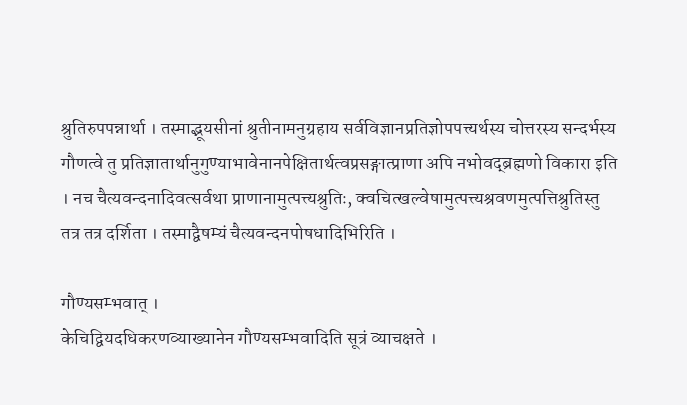श्रुतिरुपपन्नार्था । तस्माद्भूयसीनां श्रुतीनामनुग्रहाय सर्वविज्ञानप्रतिज्ञोपपत्त्यर्थस्य चोत्तरस्य सन्दर्भस्य गौणत्वे तु प्रतिज्ञातार्थानुगुण्याभावेनानपेक्षितार्थत्वप्रसङ्गात्प्राणा अपि नभोवद्ब्रह्मणो विकारा इति । नच चैत्यवन्दनादिवत्सर्वथा प्राणानामुत्पत्त्यश्रुतिः, क्वचित्खल्वेषामुत्पत्त्यश्रवणमुत्पत्तिश्रुतिस्तु तत्र तत्र दर्शिता । तस्माद्वैषम्यं चैत्यवन्दनपोषधादिभिरिति ।

गौण्यसम्भवात् ।
केचिद्वियदधिकरणव्याख्यानेन गौण्यसम्भवादिति सूत्रं व्याचक्षते ।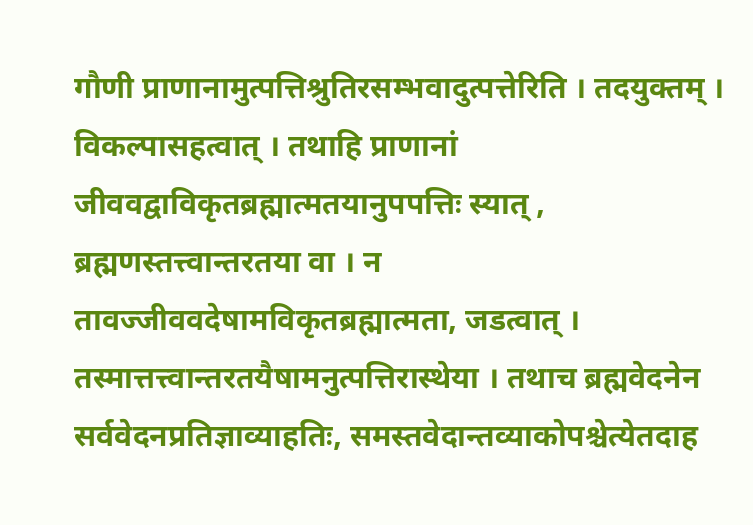गौणी प्राणानामुत्पत्तिश्रुतिरसम्भवादुत्पत्तेरिति । तदयुक्तम् । विकल्पासहत्वात् । तथाहि प्राणानां जीववद्वाविकृतब्रह्मात्मतयानुपपत्तिः स्यात् , ब्रह्मणस्तत्त्वान्तरतया वा । न तावज्जीववदेषामविकृतब्रह्मात्मता, जडत्वात् । तस्मात्तत्त्वान्तरतयैषामनुत्पत्तिरास्थेया । तथाच ब्रह्मवेदनेन सर्ववेदनप्रतिज्ञाव्याहतिः, समस्तवेदान्तव्याकोपश्चेत्येतदाह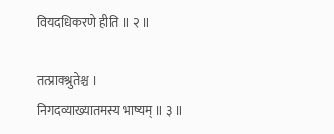वियदधिकरणे हीति ॥ २ ॥

तत्प्राक्श्रुतेश्च ।
निगदव्याख्यातमस्य भाष्यम् ॥ ३ ॥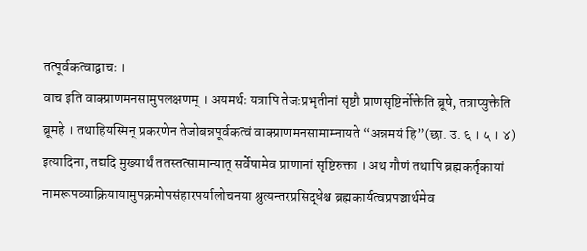तत्पूर्वकत्वाद्वाचः ।
वाच इति वाक्प्राणमनसामुपलक्षणम् । अयमर्थः यत्रापि तेजःप्रभृतीनां सृष्टौ प्राणसृष्टिर्नोक्तेति ब्रूषे, तत्राप्युक्तेति ब्रूमहे । तथाहियस्मिन् प्रकरणेन तेजोबन्नपूर्वकत्वं वाक्प्राणमनसामाम्नायते “अन्नमयं हि”(छा. उ. ६ । ५ । ४) इत्यादिना, तद्यदि मुख्यार्थं ततस्तत्सामान्यात् सर्वेषामेव प्राणानां सृष्टिरुक्ता । अथ गौणं तथापि ब्रह्मकर्तृकायां नामरूपव्याक्रियायामुपक्रमोपसंहारपर्यालोचनया श्रुत्यन्तरप्रसिद्धेश्च ब्रह्मकार्यत्वप्रपञ्चार्थमेव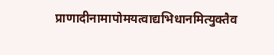प्राणादीनामापोमयत्वाद्यभिधानमित्युक्तैव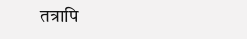तत्रापि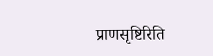प्राणसृष्टिरिति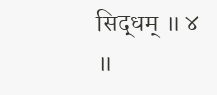सिद्धम् ॥ ४ ॥